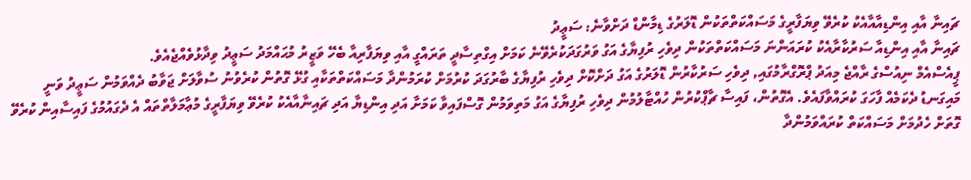ޗައިނާ އާއި އިންޑިއާއާއެކު ކުރެވޭ ވިޔަފާރީގެ މަސައްކަތްތަކުން ޑޮލަރުގެ ޑިމާންޑް ދަށްވާނެ: ސަޢީދު
ޗައިނާ އާއި އިންޑިއާ ސަރުކާރާއެކު ކުރައަންނަ މަސައްކަތްތަކުން ދިވެހި ރުފިޔާގެ އަގު ވަރުގަދަކުރެވޭނެ ކަމަށް އިގްތިސާދީ ތަރައްގީ އާއި ވިޔަފާރިއާ ބެހޭ ވަޒީރު މުޙައްމަދު ސަޢީދު ވިދާޅުވެއްޖެއެވެ.
ޕީއެސްއެމް ނިއުސްގެ ރާއްޖެ މިއަދު ޕްރޮގްރާމުގައި, ދިވެހި ސަރުކާރުން ޑޮލަރުގެ އަގު ދަށްކޮށް ދިވެހި ރުފިޔާގެ ބާރުގަދަ ކުރުމަށް ކުރަމުންދާ މަސައްކަތްތަކާއި ގުޅޭ ގޮތުން ކުރެވުނު ސުވާލަށް ޖަވާބު ދެއްވަމުން ސަޢީދު ވަނީ މައިގަނޑު ދެކަމެއް ފާހަގަ ކުރައްވާފައެވެ. އެގޮތުން، ފައިސާ ޗާޕްކުރުން ހުއްޓާލުމުން ދިވެހި ރުފިޔާގެ އަގު މަތިވަމުން ގޮސްފައިވާ ކަމަށާ އަދި އިންޑިޔާ އަދި ޗައިނާއާއެކު ކުރެވޭ ވިޔަފާރީގެ މުޢާމަލާތްތައް އެ ދެގައުމުގެ ފައިސާއިން ކުރެވޭ ގޮތަށް ހެދުމަށް މަސައްކަތް ކުރައްވަމުންދާ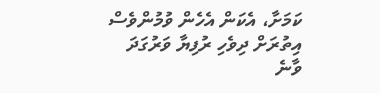ކަމަށާ، އެކަން އެހެން ވުމުންވެސް އިތުރަށް ދިވެހި ރުފިޔާ ވަރުގަދަ ވާނެ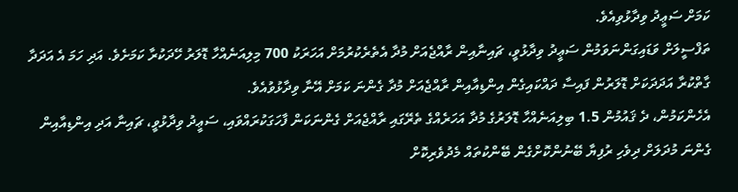ކަމަށް ސަޢީދު ވިދާޅުވިއެވެ.
ތަފްސީލަށް ވަޑައިގަންނަވަމުން ސަޢީދު ވިދާޅުވީ، ޗައިނާއިން ރާއްޖެއަށް މުދާ އެތެރެކުރުމަށް އަހަރަކު 700 މިލިއަނެއްހާ ޑޮލަރު ހޭދަކުރާ ކަމަށެވެ. އަދި ހަމަ އެ އަދަދާ ގާތްކުރާ އަދަދަކަށް ޑޮލަރުން ފައިސާ ދައްކައިގެން އިންޑިއާއިން ރާއްޖެއަށް މުދާ ގެންނަ ކަމަށް އޭނާ ވިދާޅުވުއެވެ.
އެހެންކަމުން، ދެ ޤައުމުން 1.5 ބިލިއަނެއްހާ ޑޮލަރުގެ މުދާ އަހަރެއްގެ ތެރޭގައި ރާއްޖެއަށް ގެންނަކަން ފާހަގަކުރައްވައި، ސަޢީދު ވިދާޅުވީ، ޗައިނާ އަދި އިންޑިއާއިން ގެންނަ މުދަލަށް ދިވެހި ރުފިޔާ ބޭނުންކޮށްގެން ބޭންކުތައް މެދުވެރިކޮށް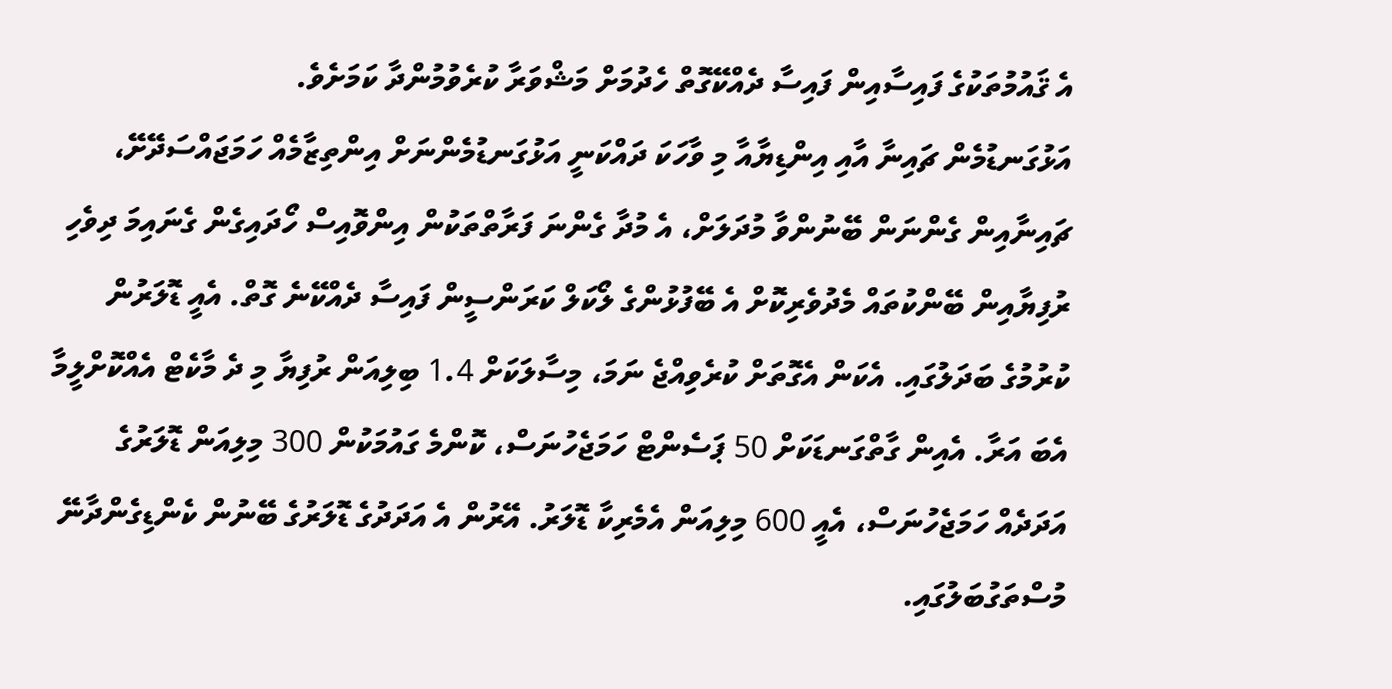އެ ޤައުމުތަކުގެ ފައިސާއިން ފައިސާ ދެއްކޭގޮތް ހެދުމަށް މަޝްވަރާ ކުރެވުމުންދާ ކަމަށެވެ.
އަޅުގަނޑުމެން ޗައިނާ އާއި އިންޑިޔާއާ މި ވާހަކަ ދައްކަނީ އަޅުގަނޑުމެންނަށް އިންތިޒާމެއް ހަމަޖައްސަދޭށޭ، ޗައިނާއިން ގެންނަން ބޭނުންވާ މުދަލަށް، އެ މުދާ ގެންނަ ފަރާތްތަކުން އިންވޮއިސް ހޯދައިގެން ގެނައިމަ ދިވެހި ރުފިޔާއިން ބޭންކުތައް މެދުވެރިކޮށް އެ ބޭފުޅުންގެ ލޯކަލް ކަރަންސީން ފައިސާ ދެއްކޭނެ ގޮތް. އެއީ ޑޮލަރުން ކުރުމުގެ ބަދަލުގައި. އެކަން އެގޮތަށް ކުރެވިއްޖެ ނަމަ، މިސާލަކަށް 1.4 ބިލިއަން ރުފިޔާ މި ދެ މާކެޓް އެއްކޮށްލީމާ އެބަ އަރާ. އެއިން ގާތްގަނޑަކަށް 50 ޕަސެންޓް ހަމަޖެހުނަސް، ކޮންމެ ގައުމަކުން 300 މިލިއަން ޑޮލަރުގެ އަދަދެއް ހަމަޖެހުނަސް، އެއީ 600 މިލިއަން އެމެރިކާ ޑޮލަރު. އޭރުން އެ އަދަދުގެ ޑޮލަރުގެ ބޭނުން ކެންޑިގެންދާނޭ މުސްތަގުބަލުގައި.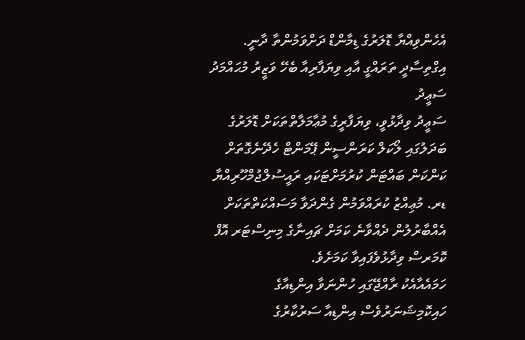އެހެންވިއްޔާ ޑޮލަރުގެ ޑިމާންޑް ދަށްވަމުންތާ ދާނީ.
އިގްތިސާދީ ތަރައްގީ އާއި ވިޔަފާރިއާ ބެހޭ ވަޒީރު މުޙައްމަދު ސަޢީދު
ސަޢީދު ވިދާޅުވީ، ވިޔަފާރީގެ މުޢާމަލާތްތަކަށް ޑޮލަރުގެ ބަދަލުގައި ލޯކަލް ކަރަންސީން ޕޭމަންޓް ހެދޭނެގޮތަށް ކަންކަން ބައްޓަން ކުރުމަށްޓަކައި ރައީސުލްޖުމްހޫރިއްޔާ ޑރ. މުޢިއްޒު ކުރައްވަމުން ގެންދަވާ މަސައްކަތްތަކަށް އެއްބާރުލުން ދެއްވާނެ ކަމަށް ޗައިނާގެ މިނިސްޓަރ އޮފް ކޮމަރސް ވިދާޅުވެފައިވާ ކަމަށެވެ.
ހަމައެއާއެކު ރާއްޖޭގައި ހުންނަވާ އިންޑިއާގެ ހައިކޮމިޝަނަރުވެސް އިންޑިއާ ސަރުކާރުގެ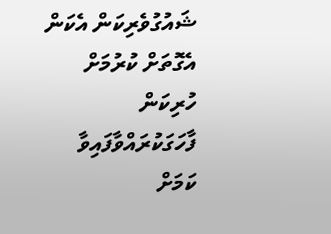ޝައުގުވެރިކަން އެކަން އެގޮތަށް ކުރުމަށް ހުރިކަން ފާހަގަކުރައްވާފައިވާ ކަމަށް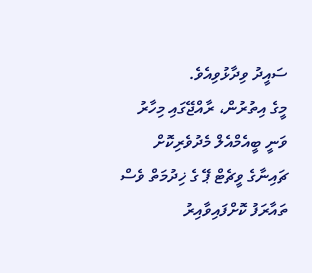ސައީދު ވިދާޅުވިއެވެ.
މީގެ އިތުރުން، ރާއްޖޭގައި މިހާރު ވަނީ ބީއެމްއެލް މެދުވެރިކޮށް ޗައިނާގެ ވީޗެޓް ޕޭ ގެ ޚިދުމަތް ވެސް ތައާރަފު ކޮށްފައިވާއިރު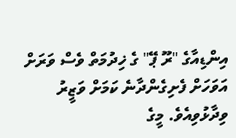އިންޑިއާގެ "ރޫ ޕޭ" ގެ ޚިދުމަތް ވެސް ވަރަށް އަވަހަށް ފެށިގެންދާނެ ކަމަށް ވަޒީރު ވިދާޅުވިއެވެ. މީގެ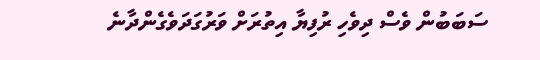ސަބަބުން ވެސް ދިވެހި ރުފިޔާ އިތުރަށް ވަރުގަދަވެގެންދާނެ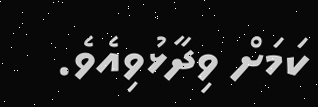ކަމަށް ވިދާޅުވިއެވެ.